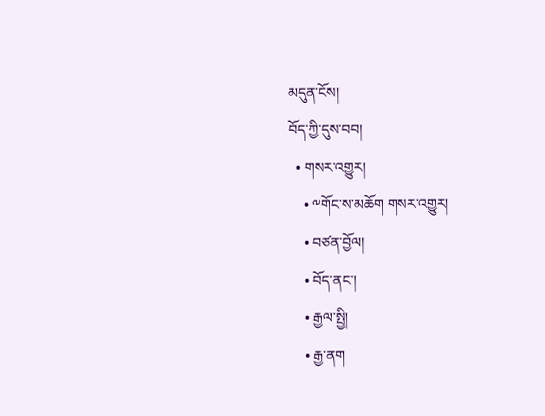མདུན་ངོས།
བོད་ཀྱི་དུས་བབ།
  • གསར་འགྱུར།
    • ༸གོང་ས་མཆོག གསར་འགྱུར།
    • བཙན་བྱོལ།
    • བོད་ནང་།
    • རྒྱལ་སྤྱི།
    • རྒྱ་ནག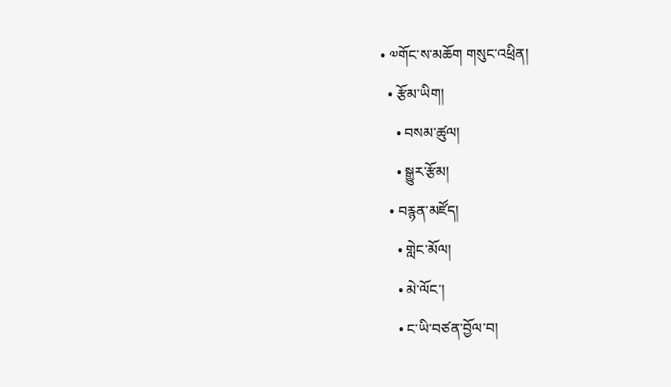• ༧གོང་ས་མཆོག གསུང་འཕྲིན།
  • རྩོམ་ཡིག།
    • བསམ་ཚུལ།
    • སྒྱུར་རྩོམ།
  • བརྙན་མཛོད།
    • གླེང་མོལ།
    • མེ་ལོང་།
    • ང་ཡི་བཙན་བྱོལ་བ།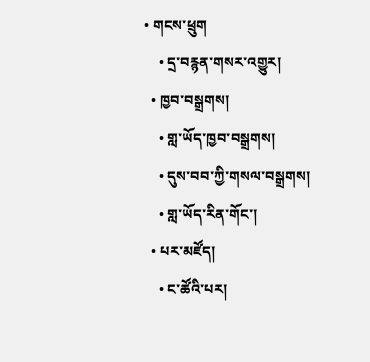• གངས་ཕྲུག
    • དྲ་བརྙན་གསར་འགྱུར།
  • ཁྱབ་བསྒྲགས།
    • གླ་ཡོད་ཁྱབ་བསྒྲགས།
    • དུས་བབ་ཀྱི་གསལ་བསྒྲགས།
    • གླ་ཡོད་རིན་གོང་།
  • པར་མཛོད།
    • ང་ཚོའི་པར།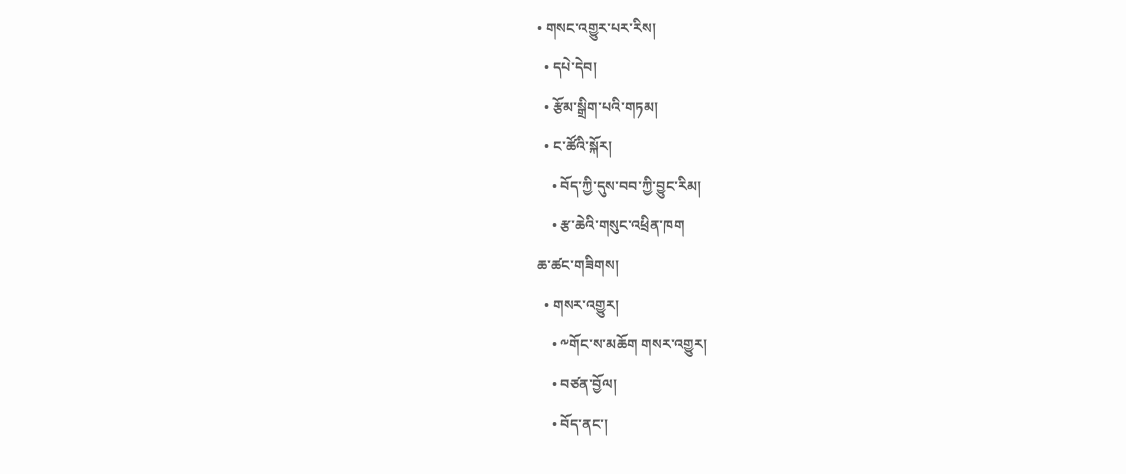• གསང་འགྱུར་པར་རིས།
  • དཔེ་དེབ།
  • རྩོམ་སྒྲིག་པའི་གཏམ།
  • ང་ཚོའི་སྐོར།
    • བོད་ཀྱི་དུས་བབ་ཀྱི་བྱུང་རིམ།
    • རྩ་ཆེའི་གསུང་འཕྲིན་ཁག
ཆ་ཚང་གཟིགས།
  • གསར་འགྱུར།
    • ༸གོང་ས་མཆོག གསར་འགྱུར།
    • བཙན་བྱོལ།
    • བོད་ནང་།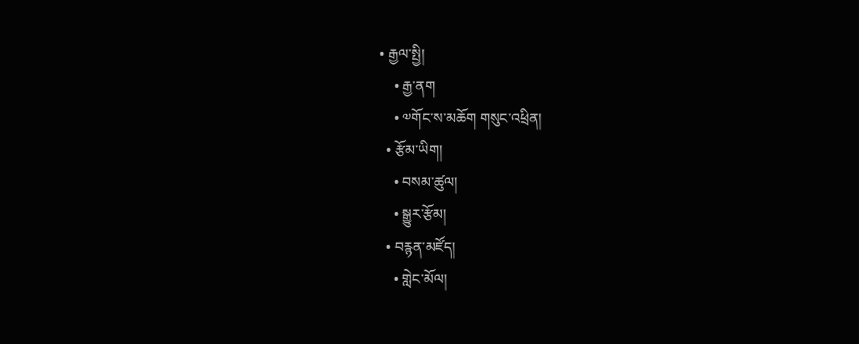• རྒྱལ་སྤྱི།
    • རྒྱ་ནག
    • ༧གོང་ས་མཆོག གསུང་འཕྲིན།
  • རྩོམ་ཡིག།
    • བསམ་ཚུལ།
    • སྒྱུར་རྩོམ།
  • བརྙན་མཛོད།
    • གླེང་མོལ།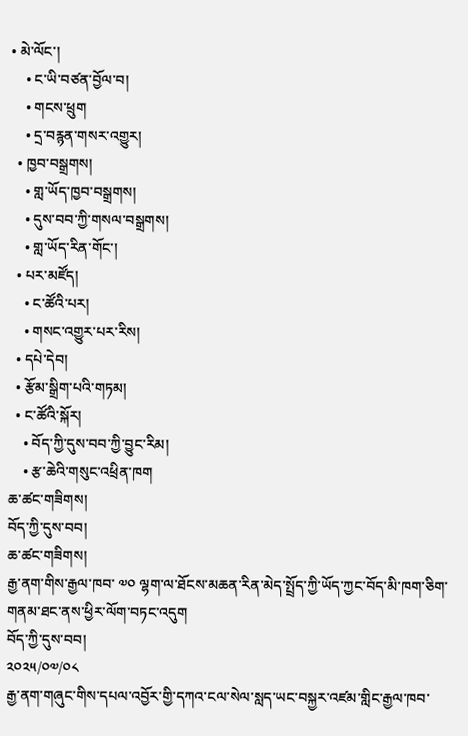• མེ་ལོང་།
    • ང་ཡི་བཙན་བྱོལ་བ།
    • གངས་ཕྲུག
    • དྲ་བརྙན་གསར་འགྱུར།
  • ཁྱབ་བསྒྲགས།
    • གླ་ཡོད་ཁྱབ་བསྒྲགས།
    • དུས་བབ་ཀྱི་གསལ་བསྒྲགས།
    • གླ་ཡོད་རིན་གོང་།
  • པར་མཛོད།
    • ང་ཚོའི་པར།
    • གསང་འགྱུར་པར་རིས།
  • དཔེ་དེབ།
  • རྩོམ་སྒྲིག་པའི་གཏམ།
  • ང་ཚོའི་སྐོར།
    • བོད་ཀྱི་དུས་བབ་ཀྱི་བྱུང་རིམ།
    • རྩ་ཆེའི་གསུང་འཕྲིན་ཁག
ཆ་ཚང་གཟིགས།
བོད་ཀྱི་དུས་བབ།
ཆ་ཚང་གཟིགས།
རྒྱ་ནག་གིས་རྒྱལ་ཁབ་ ༧༠ ལྷག་ལ་ཐོངས་མཆན་རིན་མེད་སྤྲོད་ཀྱི་ཡོད་ཀྱང་བོད་མི་ཁག་ཅིག་གནམ་ཐང་ནས་ཕྱིར་ལོག་བཏང་འདུག
བོད་ཀྱི་དུས་བབ།
༢༠༢༥/༠༧/༠༨
རྒྱ་ནག་གཞུང་གིས་དཔལ་འབྱོར་གྱི་དཀའ་ངལ་སེལ་སླད་ཡང་བསྐྱར་འཛམ་གླིང་རྒྱལ་ཁབ་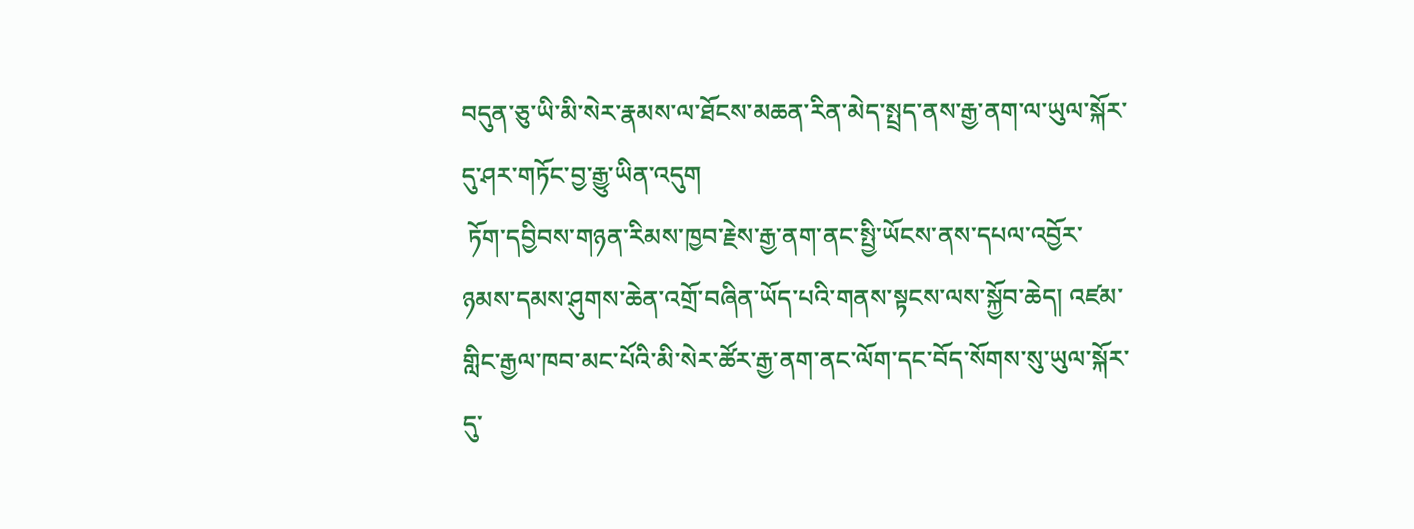བདུན་ཅུ་ཡི་མི་སེར་རྣམས་ལ་ཐོངས་མཆན་རིན་མེད་སྤྲད་ནས་རྒྱ་ནག་ལ་ཡུལ་སྐོར་དུ་ཤར་གཏོང་བྱ་རྒྱུ་ཡིན་འདུག
 ཏོག་དབྱིབས་གཉན་རིམས་ཁྱབ་རྗེས་རྒྱ་ནག་ནང་སྤྱི་ཡོངས་ནས་དཔལ་འབྱོར་ཉམས་དམས་ཤུགས་ཆེན་འགྲོ་བཞིན་ཡོད་པའི་གནས་སྟངས་ལས་སྐྱོབ་ཆེད། འཛམ་གླིང་རྒྱལ་ཁབ་མང་པོའི་མི་སེར་ཚོར་རྒྱ་ནག་ནང་ལོག་དང་བོད་སོགས་སུ་ཡུལ་སྐོར་དུ་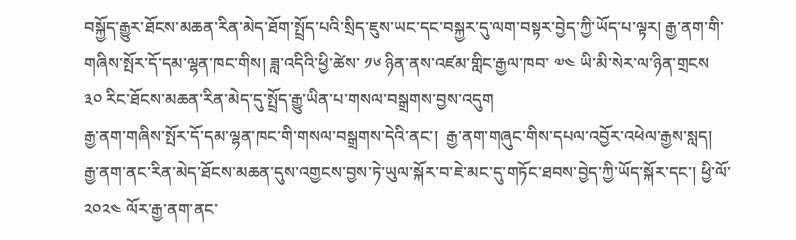བསྐྱོད་རྒྱུར་ཐོངས་མཆན་རིན་མེད་ཐོག་སྤྲོད་པའི་སྲིད་ཇུས་ཡང་དང་བསྐྱར་དུ་ལག་བསྟར་བྱེད་ཀྱི་ཡོད་པ་ལྟར། རྒྱ་ནག་གི་གཞིས་སྤོར་དོ་དམ་ལྷན་ཁང་གིས། ཟླ་འདིའི་ཕྱི་ཚེས་ ༡༦ ཉིན་ནས་འཛམ་གླིང་རྒྱལ་ཁབ་ ༧༤ ཡི་མི་སེར་ལ་ཉིན་གྲངས ༣༠ རིང་ཐོངས་མཆན་རིན་མེད་དུ་སྤྲོད་རྒྱུ་ཡིན་པ་གསལ་བསྒྲགས་བྱས་འདུག
རྒྱ་ནག་གཞིས་སྤོར་དོ་དམ་ལྷན་ཁང་གི་གསལ་བསྒྲགས་དེའི་ནང་།  རྒྱ་ནག་གཞུང་གིས་དཔལ་འབྱོར་འཕེལ་རྒྱས་སླད། རྒྱ་ནག་ནང་རིན་མེད་ཐོངས་མཆན་དུས་འགྱངས་བྱས་ཏེ་ཡུལ་སྐོར་བ་ཇེ་མང་དུ་གཏོང་ཐབས་བྱེད་ཀྱི་ཡོད་སྐོར་དང་། ཕྱི་ལོ་ ༢༠༢༤ ལོར་རྒྱ་ནག་ནང་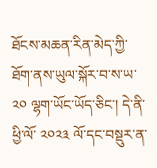ཐོངས་མཆན་རིན་མེད་ཀྱི་ཐོག་ནས་ཡུལ་སྐོར་བ་ས་ཡ་ ༢༠ ལྷག་ཡོང་ཡོད་ཅིང་། དེ་ནི་ཕྱི་ལོ་ ༢༠༢༣ ལོ་དང་བསྡུར་ན་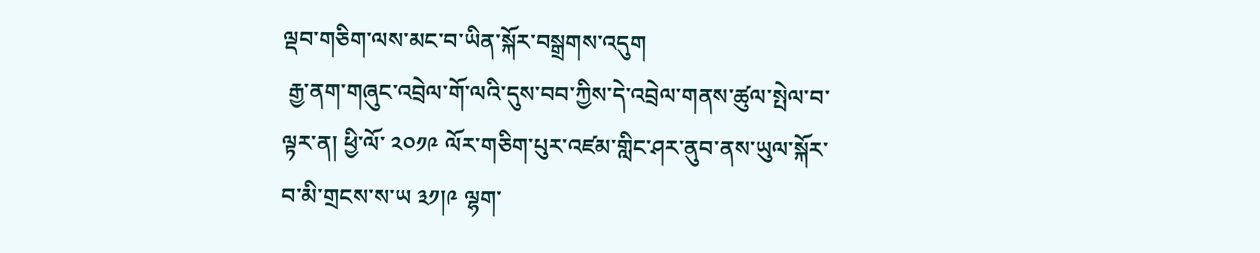ལྡབ་གཅིག་ལས་མང་བ་ཡིན་སྐོར་བསྒྲགས་འདུག
 རྒྱ་ནག་གཞུང་འབྲེལ་གོ་ལའི་དུས་བབ་ཀྱིས་དེ་འབྲེལ་གནས་ཚུལ་སྤེལ་བ་ལྟར་ན། ཕྱི་ལོ་ ༢༠༡༩ ལོར་གཅིག་པུར་འཛམ་གླིང་ཤར་ནུབ་ནས་ཡུལ་སྐོར་བ་མི་གྲངས་ས་ཡ ༣༡།༩ ལྷག་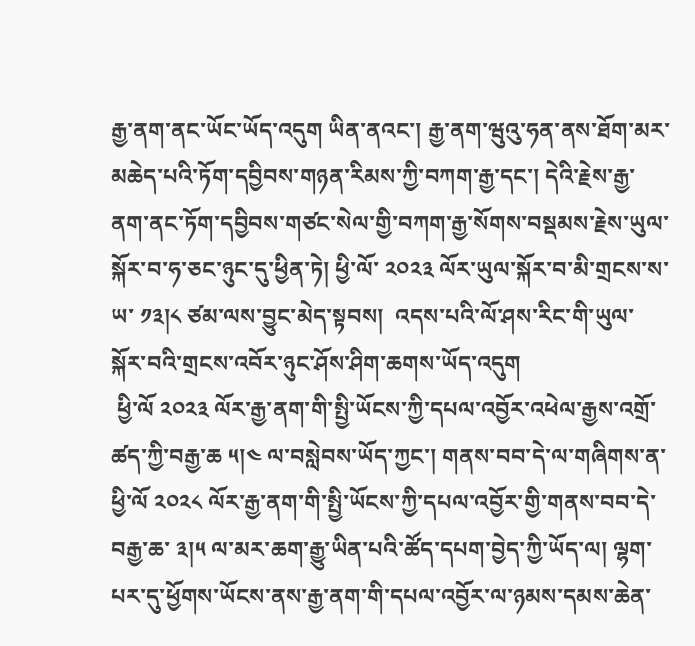རྒྱ་ནག་ནང་ཡོང་ཡོད་འདུག ཡིན་ནའང་། རྒྱ་ནག་ཝུའུ་ཧན་ནས་ཐོག་མར་མཆེད་པའི་ཏོག་དབྱིབས་གཉན་རིམས་ཀྱི་བཀག་རྒྱ་དང་། དེའི་རྗེས་རྒྱ་ནག་ནང་ཏོག་དབྱིབས་གཙང་སེལ་གྱི་བཀག་རྒྱ་སོགས་བསྡམས་རྗེས་ཡུལ་སྐོར་བ་ཧ་ཅང་ཉུང་དུ་ཕྱིན་ཏེ། ཕྱི་ལོ་ ༢༠༢༣ ལོར་ཡུལ་སྐོར་བ་མི་གྲངས་ས་ཡ་ ༡༣།༨ ཙམ་ལས་བྱུང་མེད་སྟབས།  འདས་པའི་ལོ་ཤས་རིང་གི་ཡུལ་སྐོར་བའི་གྲངས་འབོར་ཉུང་ཤོས་ཤིག་ཆགས་ཡོད་འདུག
 ཕྱི་ལོ ༢༠༢༣ ལོར་རྒྱ་ནག་གི་སྤྱི་ཡོངས་ཀྱི་དཔལ་འབྱོར་འཕེལ་རྒྱས་འགྲོ་ཚད་ཀྱི་བརྒྱ་ཆ ༥།༤ ལ་བསླེབས་ཡོད་ཀྱང་། གནས་བབ་དེ་ལ་གཞིགས་ན་ཕྱི་ལོ ༢༠༢༨ ལོར་རྒྱ་ནག་གི་སྤྱི་ཡོངས་ཀྱི་དཔལ་འབྱོར་གྱི་གནས་བབ་དེ་བརྒྱ་ཆ་ ༣།༥ ལ་མར་ཆག་རྒྱུ་ཡིན་པའི་ཚོད་དཔག་བྱེད་ཀྱི་ཡོད་ལ། ལྷག་པར་དུ་ཕྱོགས་ཡོངས་ནས་རྒྱ་ནག་གི་དཔལ་འབྱོར་ལ་ཉམས་དམས་ཆེན་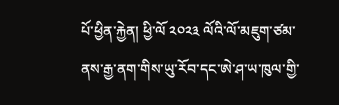པོ་ཕྱིན་རྐྱེན། ཕྱི་ལོ ༢༠༢༣ ལོའི་ལོ་མཇུག་ཙམ་ནས་རྒྱ་ནག་གིས་ཡུ་རོབ་དང་ཨེ་ཤ་ཡ་ཁུལ་གྱི་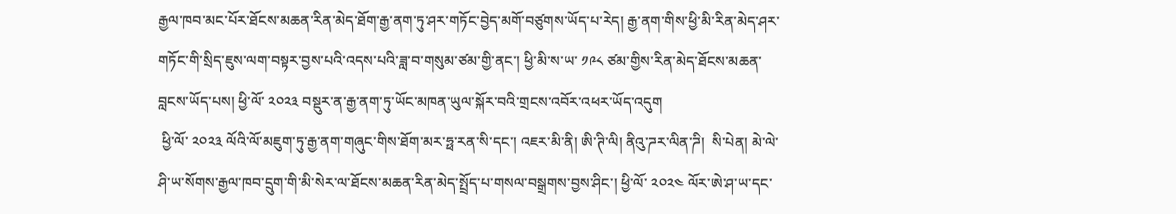རྒྱལ་ཁབ་མང་པོར་ཐོངས་མཆན་རིན་མེད་ཐོག་རྒྱ་ནག་ཏུ་ཤར་གཏོང་བྱེད་མགོ་བཙུགས་ཡོད་པ་རེད། རྒྱ་ནག་གིས་ཕྱི་མི་རིན་མེད་ཤར་གཏོང་གི་སྲིད་ཇུས་ལག་བསྟར་བྱས་པའི་འདས་པའི་ཟླ་བ་གསུམ་ཙམ་གྱི་ནང་། ཕྱི་མི་ས་ཡ་ ༡༩༨ ཙམ་གྱིས་རིན་མེད་ཐོངས་མཆན་བླངས་ཡོད་པས། ཕྱི་ལོ་ ༢༠༢༣ བསྡུར་ན་རྒྱ་ནག་ཏུ་ཡོང་མཁན་ཡུལ་སྐོར་བའི་གྲངས་འབོར་འཕར་ཡོད་འདུག
 ཕྱི་ལོ་ ༢༠༢༣ ལོའི་ལོ་མཇུག་ཏུ་རྒྱ་ནག་གཞུང་གིས་ཐོག་མར་ཧྥ་རན་སི་དང་། འཇར་མི་ནི། ཨི་ཊི་ལི། ནིའུ་ཌར་ལིན་ཌི།  སི་པེན། མེ་ལེ་ཤི་ཡ་སོགས་རྒྱལ་ཁབ་དྲུག་གི་མི་སེར་ལ་ཐོངས་མཆན་རིན་མེད་སྤྲོད་པ་གསལ་བསྒྲགས་བྱས་ཤིང་། ཕྱི་ལོ་ ༢༠༢༤ ལོར་ཨེ་ཤ་ཡ་དང་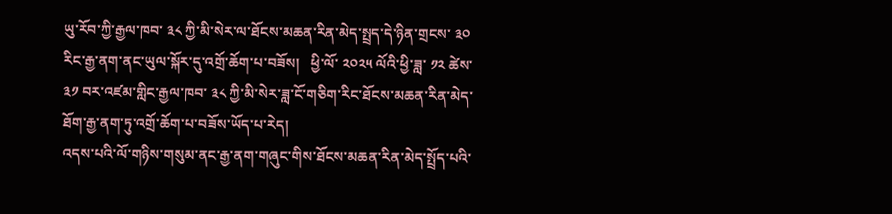ཡུ་རོབ་ཀྱི་རྒྱལ་ཁབ་ ༣༨ ཀྱི་མི་སེར་ལ་ཐོངས་མཆན་རིན་མེད་སྤྲད་དེ་ཉིན་གྲངས་ ༣༠ རིང་རྒྱ་ནག་ནང་ཡུལ་སྐོར་དུ་འགྲོ་ཆོག་པ་བཟོས།   ཕྱི་ལོ་ ༢༠༢༥ ལོའི་ཕྱི་ཟླ་ ༡༢ ཚེས་ ༣༡ བར་འཛམ་གླིང་རྒྱལ་ཁབ་ ༣༨ ཀྱི་མི་སེར་ཟླ་ངོ་གཅིག་རིང་ཐོངས་མཆན་རིན་མེད་ཐོག་རྒྱ་ནག་ཏུ་འགྲོ་ཆོག་པ་བཟོས་ཡོད་པ་རེད།
འདས་པའི་ལོ་གཉིས་གསུམ་ནང་རྒྱ་ནག་གཞུང་གིས་ཐོངས་མཆན་རིན་མེད་སྤྲོད་པའི་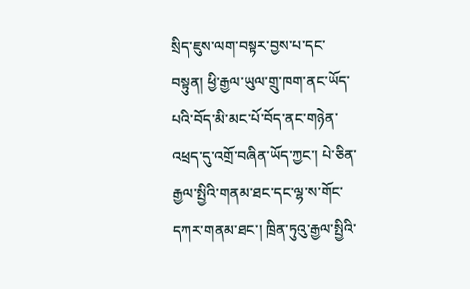སྲིད་ཇུས་ལག་བསྟར་བྱས་པ་དང་བསྟུན། ཕྱི་རྒྱལ་ཡུལ་གྲུ་ཁག་ནང་ཡོད་པའི་བོད་མི་མང་པོ་བོད་ནང་གཉེན་འཕྲད་དུ་འགྲོ་བཞིན་ཡོད་ཀྱང་། པེ་ཅིན་རྒྱལ་སྤྱིའི་གནམ་ཐང་དང་ལྷ་ས་གོང་དཀར་གནམ་ཐང་། ཁྲིན་ཏུའུ་རྒྱལ་སྤྱིའི་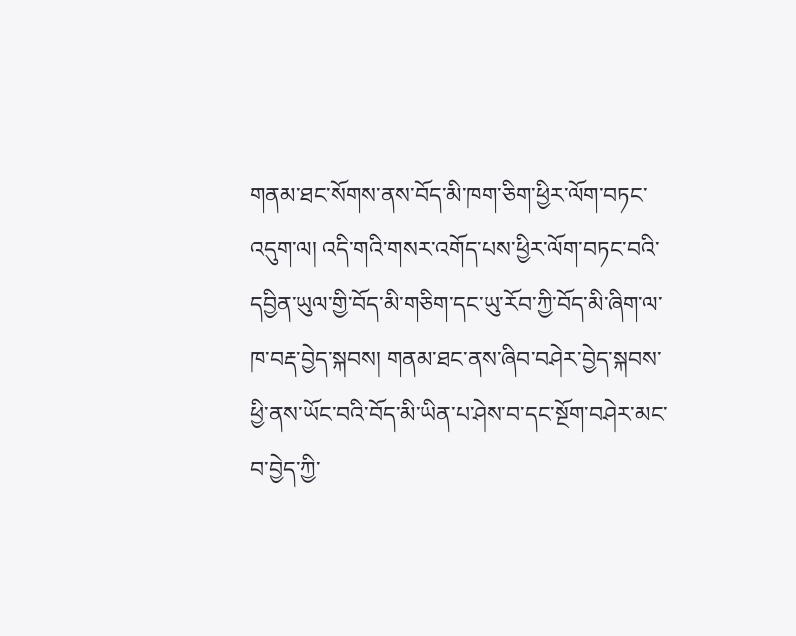གནམ་ཐང་སོགས་ནས་བོད་མི་ཁག་ཅིག་ཕྱིར་ལོག་བཏང་འདུག་ལ། འདི་གའི་གསར་འགོད་པས་ཕྱིར་ལོག་བཏང་བའི་དབྱིན་ཡུལ་གྱི་བོད་མི་གཅིག་དང་ཡུ་རོབ་ཀྱི་བོད་མི་ཞིག་ལ་ཁ་བརྡ་བྱེད་སྐབས། གནམ་ཐང་ནས་ཞིབ་བཤེར་བྱེད་སྐབས་ཕྱི་ནས་ཡོང་བའི་བོད་མི་ཡིན་པ་ཤེས་བ་དང་སྔོག་བཤེར་མང་བ་བྱེད་ཀྱི་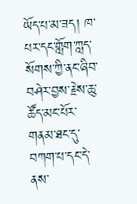ཡོད་པ་མ་ཟད། ཁ་པར་དང་གློག་ཀླད་སོགས་ཀྱི་ནང་ཞིབ་བཤེར་བྱས་རྗེས་ཆུ་ཚོད་མང་པོར་གནམ་ཐང་དུ་བཀག་པ་དང་དེ་ནས་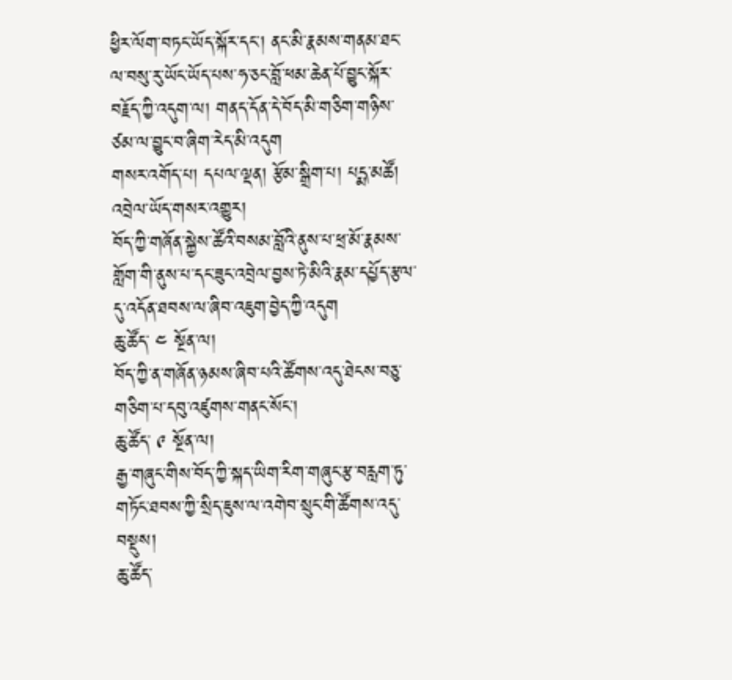ཕྱིར་ལོག་བཏང་ཡོད་སྐོར་དང་། ནང་མི་རྣམས་གནམ་ཐང་ལ་བསུ་རུ་ཡོང་ཡོད་པས་ཧ་ཅང་བློ་ཕམ་ཆེན་པོ་བྱུང་སྐོར་བརྗོད་ཀྱི་འདུག་ལ། གནད་དོན་དེ་བོད་མི་གཅིག་གཉིས་ཙམ་ལ་བྱུང་བ་ཞིག་རེད་མི་འདུག
གསར་འགོད་པ། དཔལ་ལྡན། རྩོམ་སྒྲིག་པ། པདྨ་མཚོ།
འབྲེལ་ཡོད་གསར་འགྱུར།
བོད་ཀྱི་གཞོན་སྐྱེས་ཚོའི་བསམ་བློའི་ནུས་པ་ཕྲ་མོ་རྣམས་གློག་གི་ནུས་པ་དང་ཟུང་འབྲེལ་བྱས་ཏེ་མིའི་རྣམ་དཔྱོད་རྩལ་དུ་འདོན་ཐབས་ལ་ཞིབ་འཇུག་བྱེད་ཀྱི་འདུག
ཆུ་ཚོད་ ༤ སྔོན་ལ།
བོད་ཀྱི་ན་གཞོན་ཉམས་ཞིབ་པའི་ཚོགས་འདུ་ཐེངས་བཅུ་གཅིག་པ་དབུ་འཛུགས་གནང་སོང་།
ཆུ་ཚོད་ ༩ སྔོན་ལ།
རྒྱ་གཞུང་གིས་བོད་ཀྱི་སྐད་ཡིག་རིག་གཞུང་རྩ་བརླག་ཏུ་གཏོང་ཐབས་ཀྱི་སྲིད་ཇུས་ལ་འགེབ་སྲུང་གི་ཚོགས་འདུ་བསྡུས།
ཆུ་ཚོད་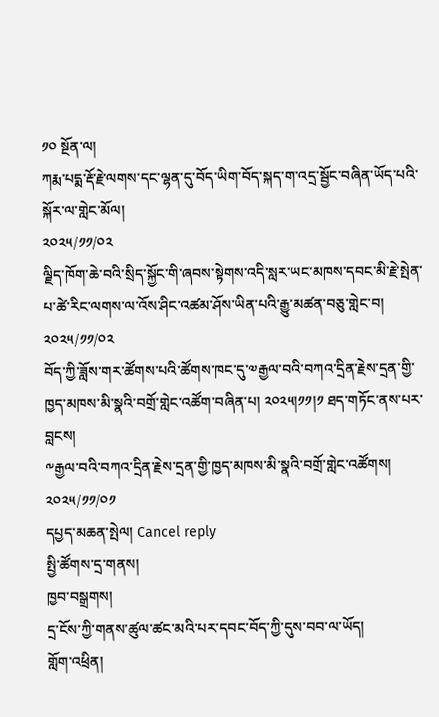༡༠ སྔོན་ལ།
ཀརྨ་པདྨ་རྡོ་རྗེ་ལགས་དང་ལྷན་དུ་བོད་ཡིག་བོད་སྐད་ག་འདྲ་སྦྱོང་བཞིན་ཡོད་པའི་སྐོར་ལ་གླེང་མོལ།
༢༠༢༥/༡༡/༠༢
ལྗིད་ཁོག་ཆེ་བའི་སྲིད་སྐྱོང་གི་ཞབས་སྟེགས་འདི་སླར་ཡང་མཁས་དབང་མི་རྗེ་སྤེན་པ་ཚེ་རིང་ལགས་ལ་འོས་ཤིང་འཚམ་ཤོས་ཡིན་པའི་རྒྱུ་མཚན་བཅུ་གླེང་བ།
༢༠༢༥/༡༡/༠༢
བོད་ཀྱི་ཟློས་གར་ཚོགས་པའི་ཚོགས་ཁང་དུ་༧རྒྱལ་བའི་བཀའ་དྲིན་རྗེས་དྲན་གྱི་ཁྱད་མཁས་མི་སྣའི་བགྲོ་གླེང་འཚོག་བཞིན་པ། ༢༠༢༥།༡༡།༡ ཐད་གཏོང་ནས་པར་བླངས།
༸རྒྱལ་བའི་བཀའ་དྲིན་རྗེས་དྲན་གྱི་ཁྱད་མཁས་མི་སྣའི་བགྲོ་གླེང་འཚོགས།
༢༠༢༥/༡༡/༠༡
དཔྱད་མཆན་སྤེལ། Cancel reply
སྤྱི་ཚོགས་དྲ་གནས།
ཁྱབ་བསྒྲགས།
དྲ་ངོས་ཀྱི་གནས་ཚུལ་ཚང་མའི་པར་དབང་བོད་ཀྱི་དུས་བབ་ལ་ཡོད།
གློག་འཕྲིན།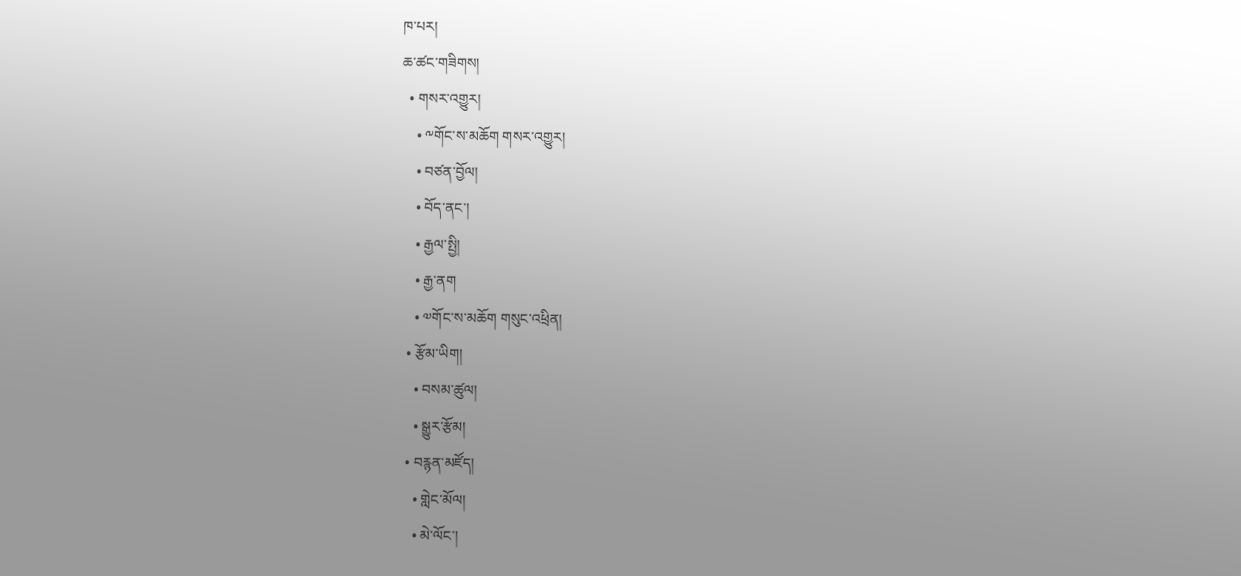ཁ་པར།
ཆ་ཚང་གཟིགས།
  • གསར་འགྱུར།
    • ༸གོང་ས་མཆོག གསར་འགྱུར།
    • བཙན་བྱོལ།
    • བོད་ནང་།
    • རྒྱལ་སྤྱི།
    • རྒྱ་ནག
    • ༧གོང་ས་མཆོག གསུང་འཕྲིན།
  • རྩོམ་ཡིག།
    • བསམ་ཚུལ།
    • སྒྱུར་རྩོམ།
  • བརྙན་མཛོད།
    • གླེང་མོལ།
    • མེ་ལོང་།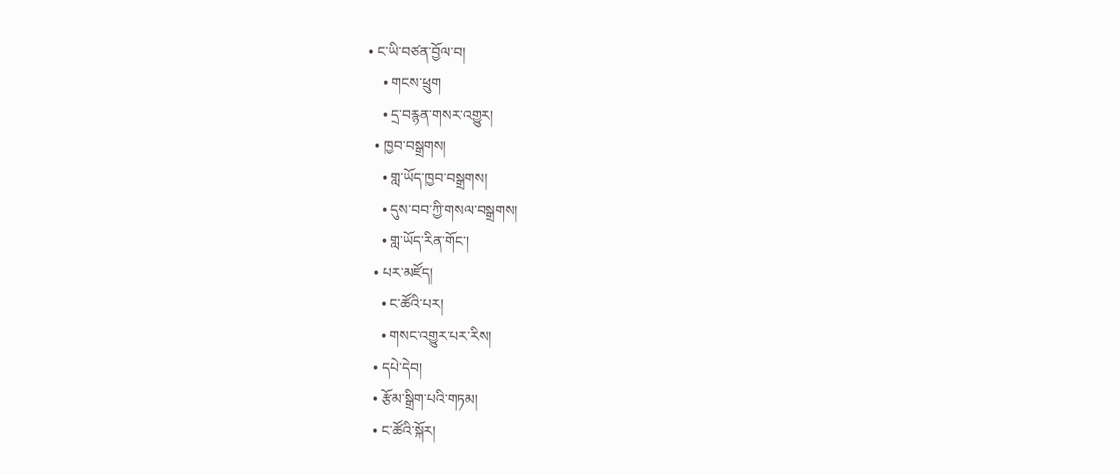• ང་ཡི་བཙན་བྱོལ་བ།
    • གངས་ཕྲུག
    • དྲ་བརྙན་གསར་འགྱུར།
  • ཁྱབ་བསྒྲགས།
    • གླ་ཡོད་ཁྱབ་བསྒྲགས།
    • དུས་བབ་ཀྱི་གསལ་བསྒྲགས།
    • གླ་ཡོད་རིན་གོང་།
  • པར་མཛོད།
    • ང་ཚོའི་པར།
    • གསང་འགྱུར་པར་རིས།
  • དཔེ་དེབ།
  • རྩོམ་སྒྲིག་པའི་གཏམ།
  • ང་ཚོའི་སྐོར།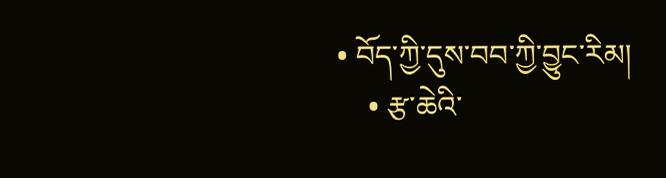• བོད་ཀྱི་དུས་བབ་ཀྱི་བྱུང་རིམ།
    • རྩ་ཆེའི་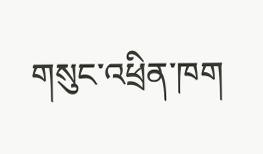གསུང་འཕྲིན་ཁག